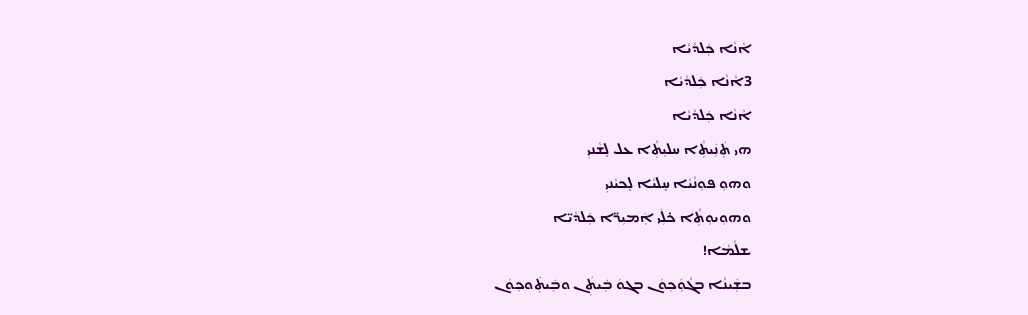ܐܵܢܵܐ ܟܲܠܕܵܝܵܐ
3ܐܵܢܵܐ ܟܲܠܕܵܝܵܐ
ܐܵܢܵܐ ܟܲܠܕܵܝܵܐ
ܗܝ ܬܲܢܲܝܬܼܵܐ ܚܠܝܼܬܼܵܐ ܥܠ ܠܸܫܵܢܝܼ
ܘܗܘܼ ܦܘܼܢܵܝܵܐ ܚܸܠܝܵܐ ܠܸܟܝܵܢܝܼ
ܘܗܘܼܝܘܼܬܼܵܐ ܟ̇ܠܲܝ ܐܲܡܝܼܪ̈ܐ ܟܲܠܕܵܝ̈ܐ
ܫܠܵܡܵܐ!
ܒܫܲܝܢܵܐ ܒܓܵܘܲܟܼܘܿܢ ܒܓܘܿ ܒܲܝܬܲܢ ܘܒܲܝܬܲܘܟܼܘܿܢ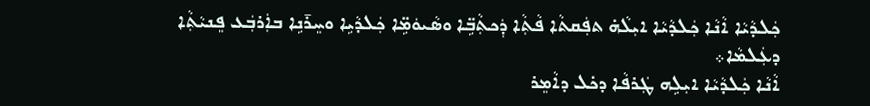ܟܲܠܕܵܝܵܐ ܐܵܢܵܐ ܟܲܠܕܵܝܵܐ ܐܝܼܠܵܗ̇ ܬܦܲܩܬܵܐ ܦܵܬܼܵܐ ܕܲܟܬܼܵܒܹ̈ܐ ܘܣܵܝܘܿܡܹ̈ܐ ܟܲܠܕܵܝܹܐ ܘܚܸܪ̄ܢܹܐ ܒܐܲܪܒܲܥ ܦܸܢܝܵܬܼܵܐ ܕܥܲܠܡܵܐ܀
ܐܵܢܵܐ ܟܲܠܕܵܝܵܐ ܐܝܼܠܹܗ ܛܲܪܦܵܐ ܕܟ̇ܠ ܕܐܵܡܸܪ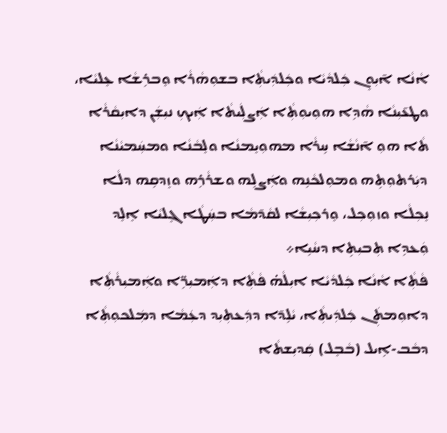ܐܵܢܵܐ ܐ̄ܝܼܘܸܢ ܟܲܠܕܵܝܵܐ ܘܟܲܠܕܲܝܬܼܵܐ ܒܫܘܼܗܵܪܵܐ ܘܸܒܪܹܫܵܐ ܥܸܠܝܵܐ، ܘܛܥ̄ܝܼܢܵܐ ܗܵܕܹܐ ܗܘܼܝܘܼܬܼܵܐ ܐܲܨܠܲܝܬܵܐ ܐܲܝܟܼ ܢܝܼܫܲܢ ܕܐܝܼܩܵܪܵܐ ܬܵܐ ܗܘܼ ܐ̄ܢܵܫܵܐ ܚܹܪܵܐ ܡܗܘܼܝܸܡܢܵܐ ܘܠܸܒܵܢܵܐ ܘܡܚܲܡܝܵܢܵܐ ܕܝܲܪܬܘܼܬܹܗ ܘܡܘܼܠܟܵܢܹܗ ܘܐܲܨܠܹܗ ܘܫܪܵܪܹܗ ܘܙܸܕܩܹܗ ܕܠܵܐ ܢܸܟܼܠܵܐ ܘܙܘܼܟܼܠ، ܘܸܪܟܼܝܼܫܵܐ ܠܩܵܕ̄ܡܵܐ ܒܚܲܛܵܐ ܓܸܠܝܵܐ ܐܸܠܸܕ ܘܲܥܕܹܐ ܬܼܒܝܼܬܹܐ ܕܚܵܝܹܐ܀
ܦܵܬܼܵܐ ܐܵܢܵܐ ܟܲܠܕܵܝܵܐ ܐܝܼܠܵܗ̇ ܦܵܬܼܵܐ ܕܐܲܡܝܼܪܹ̈ܐ ܘܐܲܡܝܼܪܵܬܼܵܐ ܕܐܘܼܡܬܲܢ ܟܲܠܕܲܝܬܼܵܐ، ܝܵܠܹܕ̄ܐ ܕܕܲܥܬܼܝܼܕ ܕܥܲܡܵܐ ܕܡܲܠܟܘܼܬܼܵܐ ܕܒܵܒ-ܐܹܝܠ (ܒܵܒܸܠ) ܩܲܕܝܼܫܬܵܐ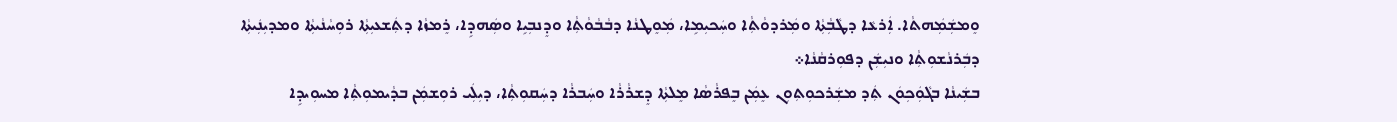ܘܸܡܫܲܡܲܗܬܵܐ. ܐܲܪܥܵܐ ܕܛܵܒܼܵܬܼܵܐ ܘܡܲܪܕܘܵܬܼܵܐ ܘܚܲܟܝܼܡܹܐ، ܡܲܘܸܛܢܵܐ ܕܒܵܒܵܘܵܬܼܵܐ ܘܕܸܢܒܼܝܹܐ ܘܣܲܗܕܹܐ، ܪܸܡܙܵܐ ܕܬܲܫܥܝܼܬܼܵܐ ܪܘܼܚܵܢܵܝܬܼܵܐ ܘܡܕܝܼܢܲܝܬܼܵܐ ܕܒܲܪܢܵܫܘܼܬܼܵܐ ܘܢܝܼܫܲܢ ܕܦܘܼܪܩܵܢܵܐ܀
ܒܫܲܝܢܵܐ ܒܓܵܘܲܟܼܘܿܢ ܬܲܕ ܡܫܲܪܟܘܼܬܼܘܼܢ ܥܸܡܲܢ ܒܸܦܪܵܣܵܐ ܡܸܠܬܼܵܐ ܕܸܫܪܵܪܵܐ ܘܚܲܒܪܵܐ ܕܚܲܩܘܼܬܼܵܐ، ܕܝܼܠܲܝ ܪܘܼܫܡܲܢ ܒܕܵܝܡܘܼܬܼܵܐ ܡܚܘܼܝܕܹܐ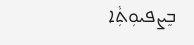ܒܸܨܦܝܘܼܬܼܵܐ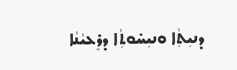ܕܢܝܼܬܼܵܐ ܘܢܝܼܚ̇ܘܬܼܵܐ ܕܪܸܥܝܵܢܵܐ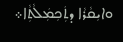ܘܐܝܼܩܵܪܵܐ ܕܬܲܟܼܡܲܠܵܬܼܵܐ܀